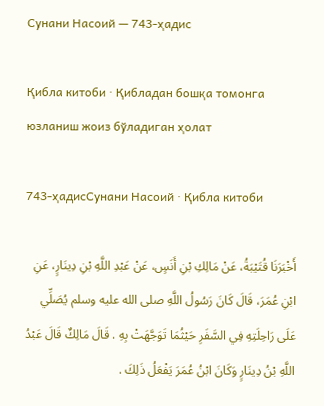Сунани Насоий — 743-ҳадис

Қибла китоби · Қибладан бошқа томонга юзланиш жоиз бўладиган ҳолат

743-ҳадисСунани Насоий · Қибла китоби

أَخْبَرَنَا قُتَيْبَةُ، عَنْ مَالِكِ بْنِ أَنَسٍ، عَنْ عَبْدِ اللَّهِ بْنِ دِينَارٍ، عَنِ ابْنِ عُمَرَ، قَالَ كَانَ رَسُولُ اللَّهِ صلى الله عليه وسلم يُصَلِّي عَلَى رَاحِلَتِهِ فِي السَّفَرِ حَيْثُمَا تَوَجَّهَتْ بِهِ . قَالَ مَالِكٌ قَالَ عَبْدُ اللَّهِ بْنُ دِينَارٍ وَكَانَ ابْنُ عُمَرَ يَفْعَلُ ذَلِكَ .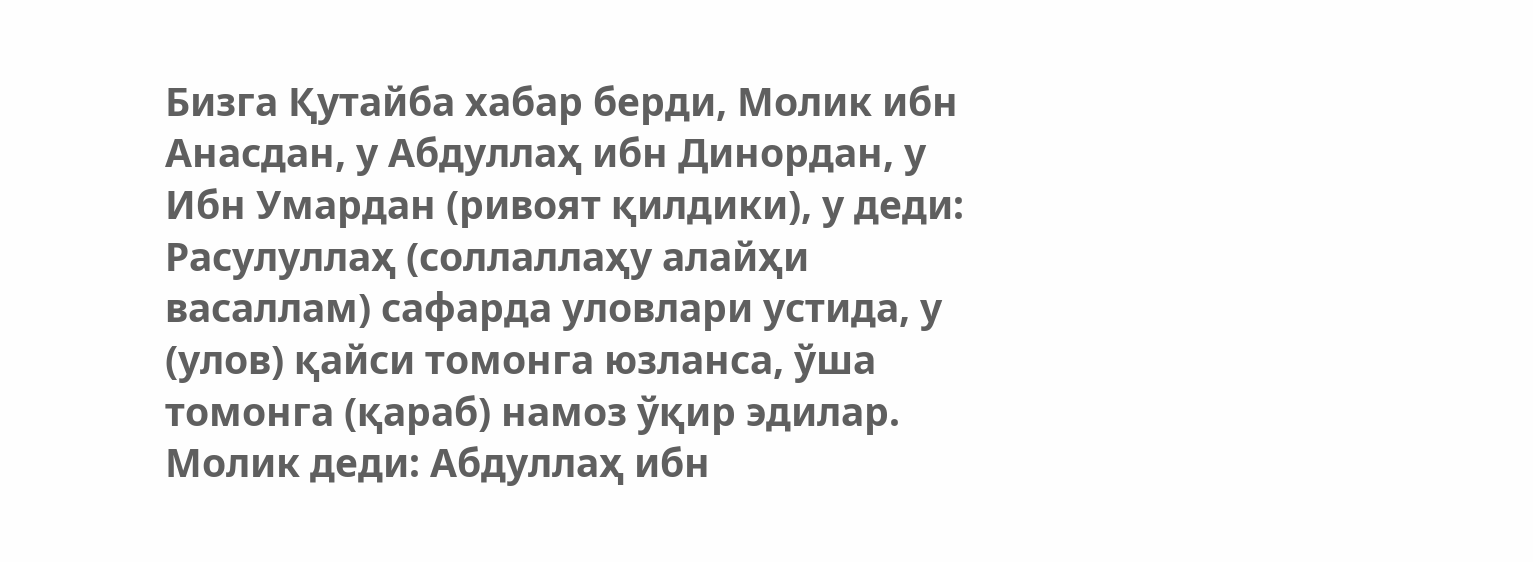Бизга Қутайба хабар берди, Молик ибн Анасдан, у Абдуллаҳ ибн Динордан, у Ибн Умардан (ривоят қилдики), у деди: Расулуллаҳ (соллаллаҳу алайҳи васаллам) сафарда уловлари устида, у (улов) қайси томонга юзланса, ўша томонга (қараб) намоз ўқир эдилар. Молик деди: Абдуллаҳ ибн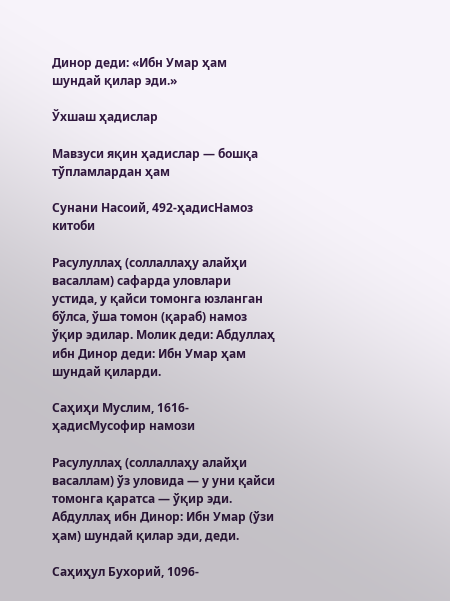Динор деди: «Ибн Умар ҳам шундай қилар эди.»

Ўхшаш ҳадислар

Мавзуси яқин ҳадислар — бошқа тўпламлардан ҳам

Сунани Насоий, 492-ҳадисНамоз китоби

Расулуллаҳ (соллаллаҳу алайҳи васаллам) сафарда уловлари устида, у қайси томонга юзланган бўлса, ўша томон (қараб) намоз ўқир эдилар. Молик деди: Абдуллаҳ ибн Динор деди: Ибн Умар ҳам шундай қиларди.

Саҳиҳи Муслим, 1616-ҳадисМусофир намози

Расулуллаҳ (соллаллаҳу алайҳи васаллам) ўз уловида — у уни қайси томонга қаратса — ўқир эди. Абдуллаҳ ибн Динор: Ибн Умар (ўзи ҳам) шундай қилар эди, деди.

Саҳиҳул Бухорий, 1096-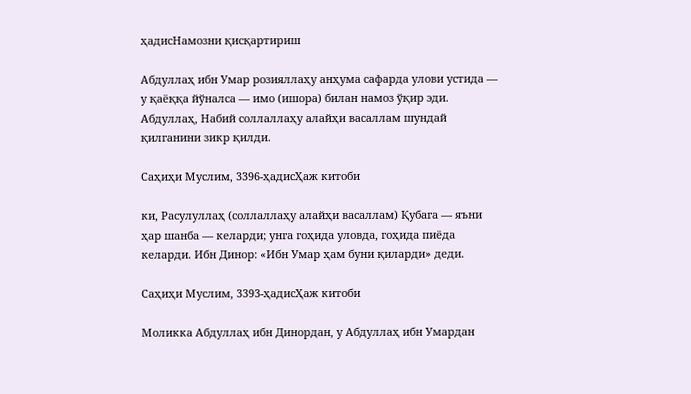ҳадисНамозни қисқартириш

Абдуллаҳ ибн Умар розияллаҳу анҳума сафарда улови устида — у қаёққа йўналса — имо (ишора) билан намоз ўқир эди. Абдуллаҳ, Набий соллаллаҳу алайҳи васаллам шундай қилганини зикр қилди.

Саҳиҳи Муслим, 3396-ҳадисҲаж китоби

ки, Расулуллаҳ (соллаллаҳу алайҳи васаллам) Қубага — яъни ҳар шанба — келарди; унга гоҳида уловда, гоҳида пиёда келарди. Ибн Динор: «Ибн Умар ҳам буни қиларди» деди.

Саҳиҳи Муслим, 3393-ҳадисҲаж китоби

Моликка Абдуллаҳ ибн Динордан, у Абдуллаҳ ибн Умардан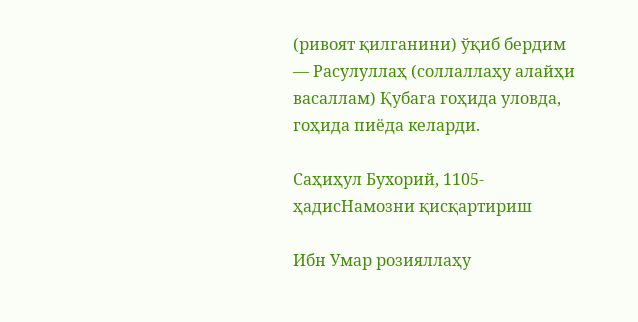(ривоят қилганини) ўқиб бердим — Расулуллаҳ (соллаллаҳу алайҳи васаллам) Қубага гоҳида уловда, гоҳида пиёда келарди.

Саҳиҳул Бухорий, 1105-ҳадисНамозни қисқартириш

Ибн Умар розияллаҳу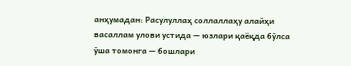анҳумадан: Расулуллаҳ соллаллаҳу алайҳи васаллам улови устида — юзлари қаёқда бўлса ўша томонга — бошлари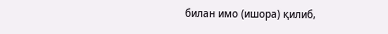билан имо (ишора) қилиб,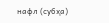нафл (субҳа)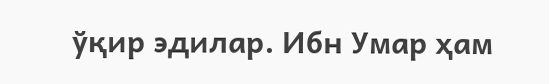ўқир эдилар. Ибн Умар ҳам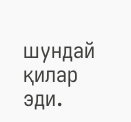шундай қилар эди.